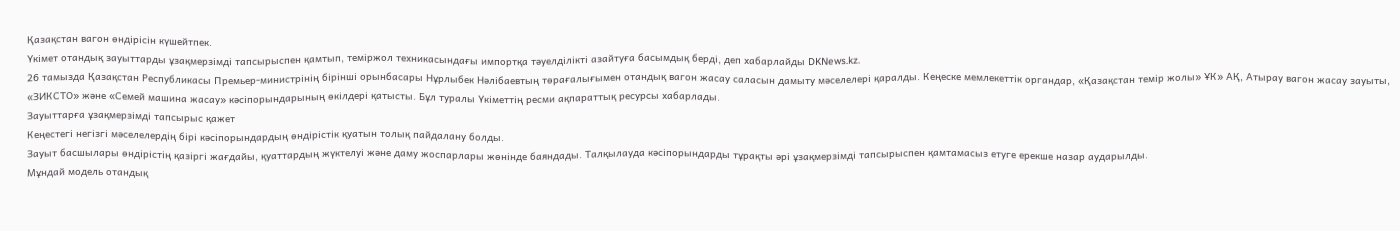Қазақстан вагон өндірісін күшейтпек.
Үкімет отандық зауыттарды ұзақмерзімді тапсырыспен қамтып, теміржол техникасындағы импортқа тәуелділікті азайтуға басымдық берді, деп хабарлайды DKNews.kz.
26 тамызда Қазақстан Республикасы Премьер-министрінің бірінші орынбасары Нұрлыбек Нәлібаевтың төрағалығымен отандық вагон жасау саласын дамыту мәселелері қаралды. Кеңеске мемлекеттік органдар, «Қазақстан темір жолы» ҰК» АҚ, Атырау вагон жасау зауыты, «ЗИКСТО» және «Семей машина жасау» кәсіпорындарының өкілдері қатысты. Бұл туралы Үкіметтің ресми ақпараттық ресурсы хабарлады.
Зауыттарға ұзақмерзімді тапсырыс қажет
Кеңестегі негізгі мәселелердің бірі кәсіпорындардың өндірістік қуатын толық пайдалану болды.
Зауыт басшылары өндірістің қазіргі жағдайы, қуаттардың жүктелуі және даму жоспарлары жөнінде баяндады. Талқылауда кәсіпорындарды тұрақты әрі ұзақмерзімді тапсырыспен қамтамасыз етуге ерекше назар аударылды.
Мұндай модель отандық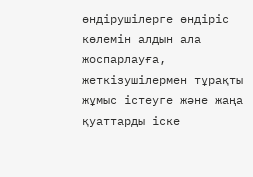өндірушілерге өндіріс көлемін алдын ала жоспарлауға, жеткізушілермен тұрақты жұмыс істеуге және жаңа қуаттарды іске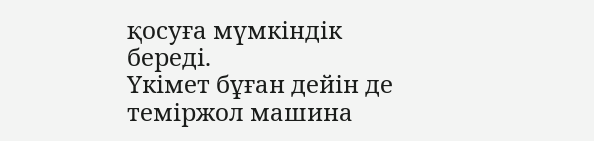қосуға мүмкіндік береді.
Үкімет бұған дейін де теміржол машина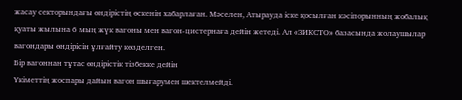жасау секторындағы өндірістің өскенін хабарлаған. Мәселен, Атырауда іске қосылған кәсіпорынның жобалық қуаты жылына 6 мың жүк вагоны мен вагон-цистернаға дейін жетеді. Ал «ЗИКСТО» базасында жолаушылар вагондары өндірісін ұлғайту көзделген.
Бір вагоннан тұтас өндірістік тізбекке дейін
Үкіметтің жоспары дайын вагон шығарумен шектелмейді.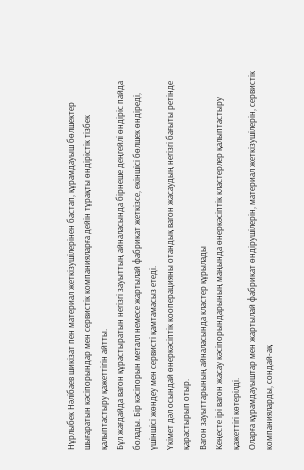Нұрлыбек Нәлібаев шикізат пен материал жеткізушілерінен бастап, құрамдауыш бөлшектер шығаратын кәсіпорындар мен сервистік компанияларға дейін тұрақты өндірістік тізбек қалыптастыру қажеттігін айтты.
Бұл жағдайда вагон құрастыратын негізгі зауыттың айналасында бірнеше деңгейлі өндіріс пайда болады. Бір кәсіпорын металл немесе жартылай фабрикат жеткізсе, екіншісі бөлшек өндіреді, үшіншісі жөндеу мен сервисті қамтамасыз етеді.
Үкімет дәл осындай өнеркәсіптік кооперацияны отандық вагон жасаудың негізгі бағыты ретінде қарастырып отыр.
Вагон зауыттарының айналасында кластер құрылады
Кеңесте ірі вагон жасау кәсіпорындарының маңында өнеркәсіптік кластерлер қалыптастыру қажеттігі көтерілді.
Оларға құрамдауыштар мен жартылай фабрикат өндірушілерін, материал жеткізушілерін, сервистік компанияларды, сондай-ақ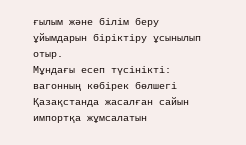ғылым және білім беру ұйымдарын біріктіру ұсынылып отыр.
Мұндағы есеп түсінікті: вагонның көбірек бөлшегі Қазақстанда жасалған сайын импортқа жұмсалатын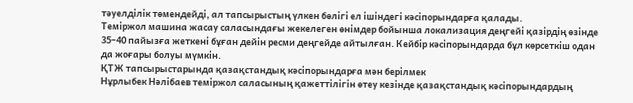тәуелділік төмендейді, ал тапсырыстың үлкен бөлігі ел ішіндегі кәсіпорындарға қалады.
Теміржол машина жасау саласындағы жекелеген өнімдер бойынша локализация деңгейі қазірдің өзінде 35–40 пайызға жеткені бұған дейін ресми деңгейде айтылған. Кейбір кәсіпорындарда бұл көрсеткіш одан да жоғары болуы мүмкін.
ҚТЖ тапсырыстарында қазақстандық кәсіпорындарға мән берілмек
Нұрлыбек Нәлібаев теміржол саласының қажеттілігін өтеу кезінде қазақстандық кәсіпорындардың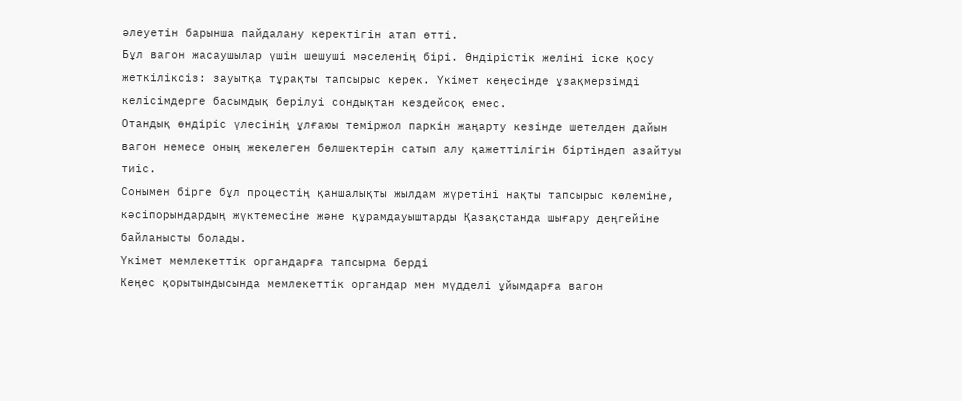әлеуетін барынша пайдалану керектігін атап өтті.
Бұл вагон жасаушылар үшін шешуші мәселенің бірі. Өндірістік желіні іске қосу жеткіліксіз: зауытқа тұрақты тапсырыс керек. Үкімет кеңесінде ұзақмерзімді келісімдерге басымдық берілуі сондықтан кездейсоқ емес.
Отандық өндіріс үлесінің ұлғаюы теміржол паркін жаңарту кезінде шетелден дайын вагон немесе оның жекелеген бөлшектерін сатып алу қажеттілігін біртіндеп азайтуы тиіс.
Сонымен бірге бұл процестің қаншалықты жылдам жүретіні нақты тапсырыс көлеміне, кәсіпорындардың жүктемесіне және құрамдауыштарды Қазақстанда шығару деңгейіне байланысты болады.
Үкімет мемлекеттік органдарға тапсырма берді
Кеңес қорытындысында мемлекеттік органдар мен мүдделі ұйымдарға вагон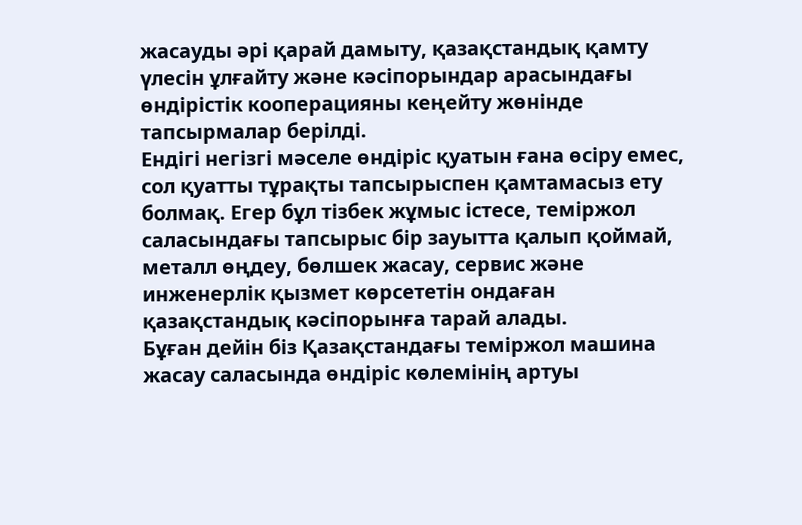жасауды әрі қарай дамыту, қазақстандық қамту үлесін ұлғайту және кәсіпорындар арасындағы өндірістік кооперацияны кеңейту жөнінде тапсырмалар берілді.
Ендігі негізгі мәселе өндіріс қуатын ғана өсіру емес, сол қуатты тұрақты тапсырыспен қамтамасыз ету болмақ. Егер бұл тізбек жұмыс істесе, теміржол саласындағы тапсырыс бір зауытта қалып қоймай, металл өңдеу, бөлшек жасау, сервис және инженерлік қызмет көрсететін ондаған қазақстандық кәсіпорынға тарай алады.
Бұған дейін біз Қазақстандағы теміржол машина жасау саласында өндіріс көлемінің артуы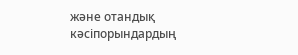және отандық кәсіпорындардың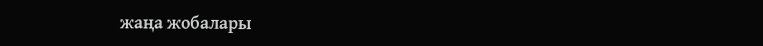жаңа жобалары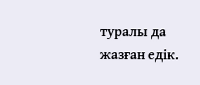туралы да жазған едік.